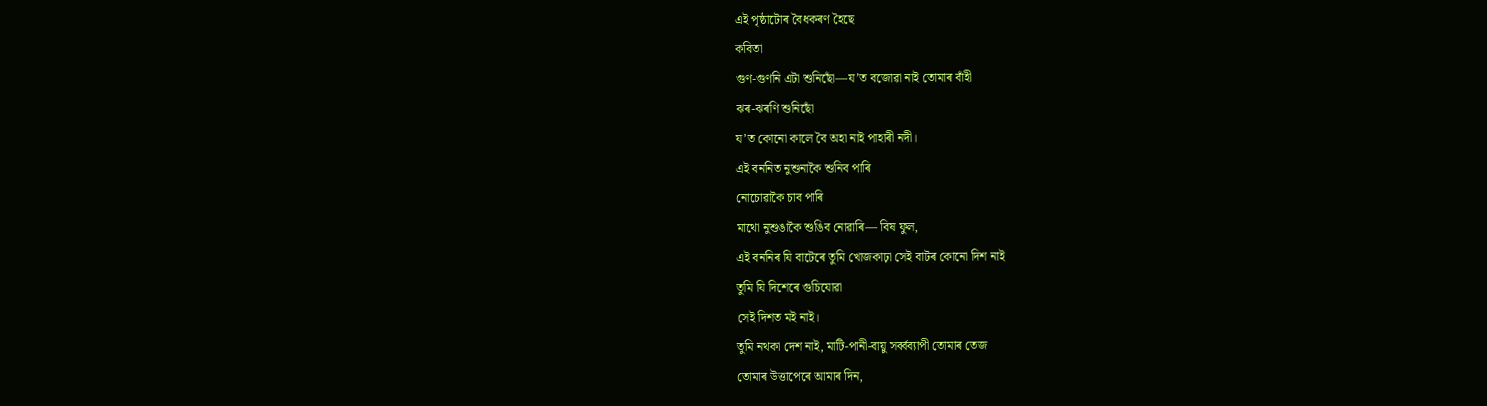এই পৃষ্ঠাটোৰ বৈধকৰণ হৈছে
কবিতা
গুণ-গুণনি এটা শুনিছোঁ—য’ত বজোৱা নাই তোমাৰ বাঁহী
ঝৰ-ঝৰণি শুনিছোঁ
য’ত কোনো কালে বৈ অহা নাই পাহাৰী নদী।
এই বননিত নুশুনাকৈ শুনিব পাৰি
নোচোৱাকৈ চাব পাৰি
মাথো নুশুঙাকৈ শুঙিব নোৱাৰি— বিষ ফুল,
এই বননিৰ যি বাটেৰে তুমি খোজকাঢ়া সেই বাটৰ কোনো দিশ নাই
তুমি যি দিশেৰে গুচিযোৱা
সেই দিশত মই নাই।
তুমি নথকা দেশ নাই, মাটি-পানী-বায়ু সৰ্ব্বব্যাপী তোমাৰ তেজ
তোমাৰ উত্তাপেৰে আমাৰ দিন,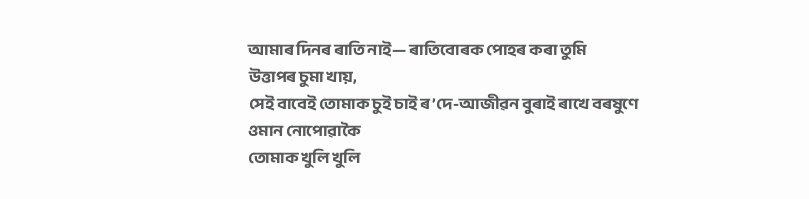আমাৰ দিনৰ ৰাতি নাই— ৰাতিবোৰক পোহৰ কৰা তুমি
উত্তাপৰ চুমা খায়,
সেই বাবেই তোমাক চুই চাই ৰ’দে-আজীৱন বুৰাই ৰাখে বৰষুণে
ওমান নোপোৱাকৈ
তোমাক খুলি খুলি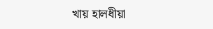খায় হালধীয়া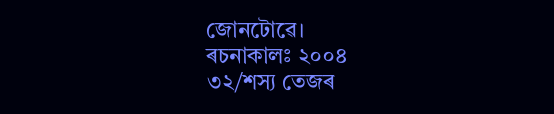জোনটোৱে।
ৰচনাকালঃ ২০০৪
৩২/শস্য তেজৰ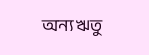অন্য ঋতু